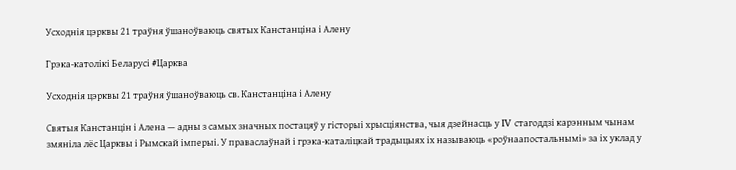Усходнія цэрквы 21 траўня ўшаноўваюць святых Канстанціна і Алену

Грэка-католікі Беларусі #Царква

Усходнія цэрквы 21 траўня ўшаноўваюць св. Канстанціна і Алену

Святыя Канстанцін і Алена — адны з самых значных постацяў у гісторыі хрысціянства, чыя дзейнасць у IV стагоддзі карэнным чынам змяніла лёс Царквы і Рымскай імперыі. У праваслаўнай і грэка-каталіцкай традыцыях іх называюць «роўнаапостальнымі» за іх уклад у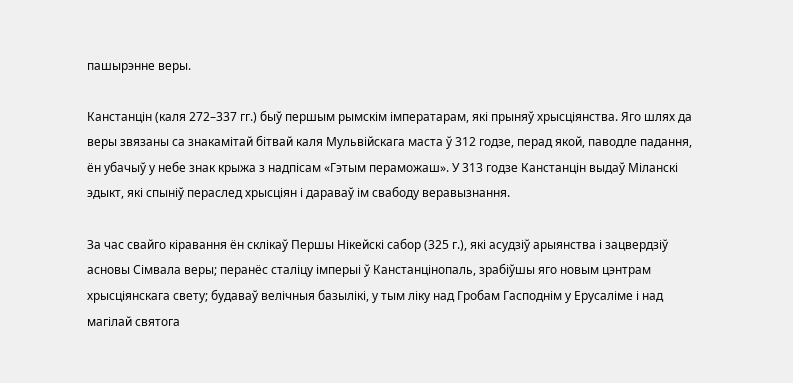пашырэнне веры.

Канстанцін (каля 272–337 гг.) быў першым рымскім імператарам, які прыняў хрысціянства. Яго шлях да веры звязаны са знакамітай бітвай каля Мульвійскага маста ў 312 годзе, перад якой, паводле падання, ён убачыў у небе знак крыжа з надпісам «Гэтым пераможаш». У 313 годзе Канстанцін выдаў Міланскі эдыкт, які спыніў пераслед хрысціян і дараваў ім свабоду веравызнання.

За час свайго кіравання ён склікаў Першы Нікейскі сабор (325 г.), які асудзіў арыянства і зацвердзіў асновы Сімвала веры; перанёс сталіцу імперыі ў Канстанцінопаль, зрабіўшы яго новым цэнтрам хрысціянскага свету; будаваў велічныя базылікі, у тым ліку над Гробам Гасподнім у Ерусаліме і над магілай святога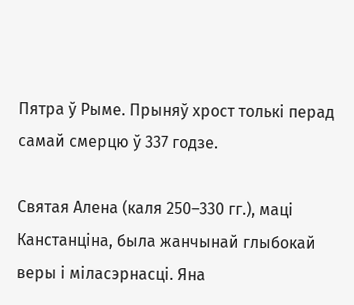Пятра ў Рыме. Прыняў хрост толькі перад самай смерцю ў 337 годзе.

Святая Алена (каля 250–330 гг.), маці Канстанціна, была жанчынай глыбокай веры і міласэрнасці. Яна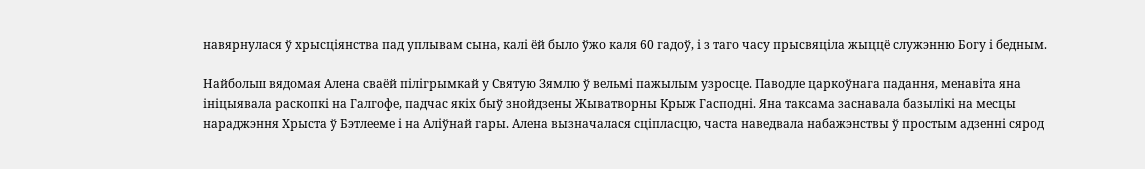навярнулася ў хрысціянства пад уплывам сына, калі ёй было ўжо каля 60 гадоў, і з таго часу прысвяціла жыццё служэнню Богу і бедным.

Найбольш вядомая Алена сваёй пілігрымкай у Святую Зямлю ў вельмі пажылым узросце. Паводле царкоўнага падання, менавіта яна ініцыявала раскопкі на Галгофе, падчас якіх быў знойдзены Жыватворны Крыж Гасподні. Яна таксама заснавала базылікі на месцы нараджэння Хрыста ў Бэтлееме і на Аліўнай гары. Алена вызначалася сціпласцю, часта наведвала набажэнствы ў простым адзенні сярод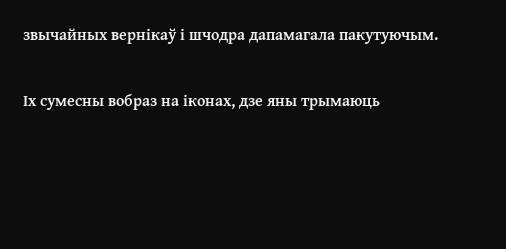звычайных вернікаў і шчодра дапамагала пакутуючым.

Іх сумесны вобраз на іконах, дзе яны трымаюць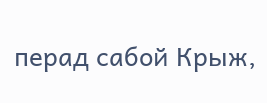перад сабой Крыж,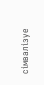сімвалізуе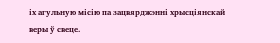іх агульную місію па зацвярджэнні хрысціянскай веры ў свеце.